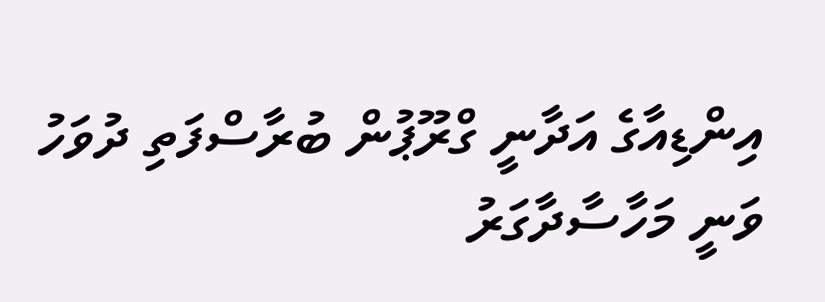އިންޑިއާގެ އަދާނީ ގްރޫޕުން ބުރާސްފަތި ދުވަހު ވަނީ މަހާސާދާގަރު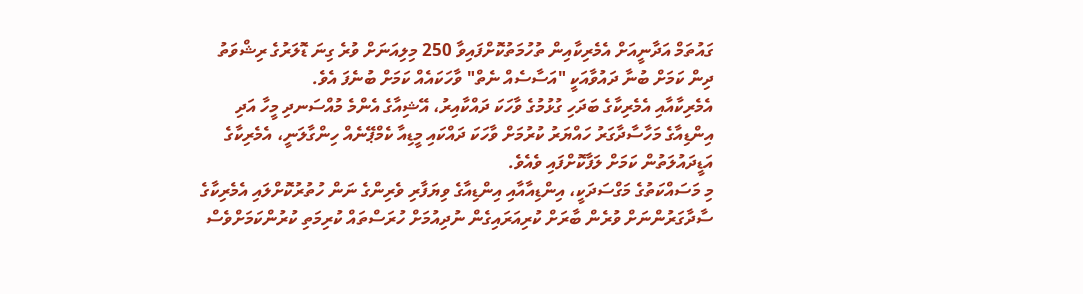ގައުތަމް އަދާނީއަށް އެމެރިކާއިން ތުހުމަތުކޮށްފައިވާ 250 މިލިއަނަށް ވުރެ ގިނަ ޑޮލަރުގެ ރިޝްވަތު ދިން ކަމަށް ބުނާ ދައުވާއަކީ "އަސާސެއް ނެތް" ވާހަކައެއް ކަމަށް ބުނެފަ އެވެ.
އެމެރިކާއާއި އެމެރިކާގެ ބަދަހި ގުޅުމުގެ ވާހަކަ ދައްކާއިރު، އޭޝިއާގެ އެންމެ މުއްސަނދި މީހާ އަދި އިންޑިއާގެ މަހާސާދާގަރު ހައްޔަރު ކުރުމަށް ވާހަކަ ދައްކައި މީޑިއާ ކެމްޕޭނެއް ހިންގާލަނީ، އެމެރިކާގެ އަޑީދައުލަތުން ކަމަށް ލަފާކޮށްފައި ވެއެވެ.
މި މަސައްކަތުގެ މަގްސަދަކީ، އިންޑިއާއާއި އިންޑިއާގެ ވިޔަފާރި ވެރިންގެ ނަން ހުތުރުކޮށްލައި އެމެރިކާގެ ސާދާގަރުންނަށް ވުރެން ބާރަށް ކުރިއަރައިގެން ނުދިއުމަށް ހުރަސްތައް ކުރިމަތި ކުރުންކަމަށްވެސް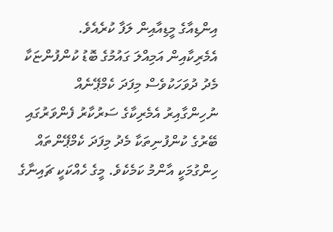އިންޑިއާގެ މީޑިއާއިން ލަފާ ކުރެއެވެ.
އެމެރިކާއިން އަމިއްލަ ގައުމުގެ ބޮޑު ކުންފުންޏަކާ މެދު ދުވަހަކުވެސް މިފަދަ ކެމްޕޭނެއް ނުހިންގާއިރު އެމެރިކާގެ ސަރުކާރު ފެންވަރުގައި ބޭރުގެ ކުންފުނިތަކާ މެދު މިފަދަ ކެމްޕޭންތައް ހިންގުމަކީ އާންމު ކަމެކެވެ. މީގެ ހެއްކަކީ ޗައިނާގެ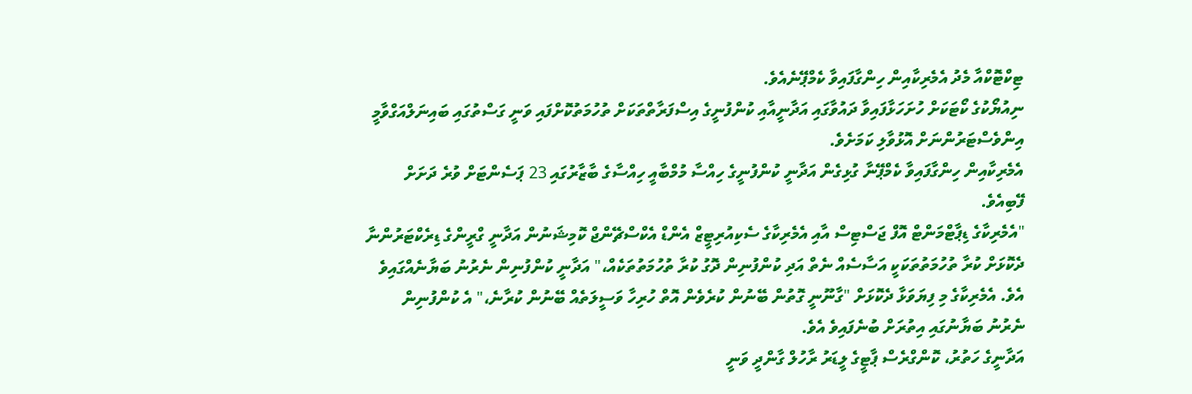ޓިކްޓޮކްއާ މެދު އެމެރިކާއިން ހިންގާފައިވާ ކެމްޕޭނެއެވެ.
ނިއުޔޯކުގެ ކޯޓަކަށް ހުށަހަޅާފައިވާ ދައުވާގައި އަދާނީއާއި ކުންފުނީގެ އިސްފަރާތްތަކަށް ތުހުމަތުކޮށްފައި ވަނީ ގަސްތުގައި ބައިނަލްއަގްވާމީ އިންވެސްޓަރުންނަށް އޮޅުވާލި ކަމަށެވެ.
އެމެރިކާއިން ހިންގާފައިވާ ކެމްޕޭނާ ގުޅިގެން އަދާނީ ކުންފުނީގެ ހިއްސާ މުމްބާއީ ހިއްސާގެ ބާޒާރުގައި 23 ޕަސެންޓަށް ވުރެ ދަށަށް ފޭބިއެވެ.
"އެމެރިކާގެ ޑިޕާޓްމަންޓް އޮފް ޖަސްޓިސް އާއި އެމެރިކާގެ ސެކިއުރިޓީޒް އެންޑް އެކްސްޗޭންޖް ކޮމިޝަނުން އަދާނީ ގްރީންގެ ޑިރެކްޓަރުންނާ ދެކޮޅަށް ކުރާ ތުހުމަތުތަކަކީ އަސާސެއް ނެތް އަދި ކުންފުނިން ދޮގު ކުރާ ތުހުމަތުތަކެއް،" އަދާނީ ކުންފުނިން ނެރުނު ބަޔާނެއްގައިވެ އެވެ. އެމެރިކާގެ މި ފިޔަވަޅާ ދެކޮޅަށް "ގާނޫނީ ގޮތުން ބޭނުން ކުރެވެން އޮތް ހުރިހާ ވަސީލަތެއް ބޭނުން ކުރާނެ،" އެ ކުންފުނިން ނެރުނު ބަޔާނުގައި އިތުރަށް ބުނެފައިވެ އެވެ.
އަދާނީގެ ހަތުރު، ކޮންގްރެސް ޕާޓީގެ ލީޑަރު ރާހުލް ގާންދީ ވަނީ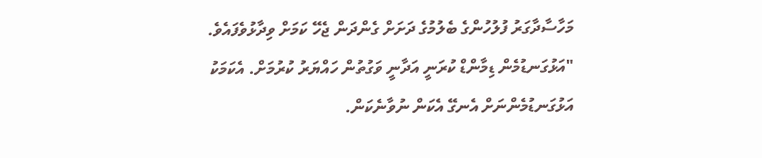މަހާސާދާގަރު ފުލުހުންގެ ބެލުމުގެ ދަށަށް ގެންދަން ޖެހޭ ކަމަށް ވިދާޅުވެފައެވެ.
"އަޅުގަނޑުމެން ޑިމާންޑް ކުރަނީ އަދާނީ ވަގުތުން ހައްޔަރު ކުރުމަށް. އެކަމަކު އަޅުގަނޑުމެންނަށް އެނގޭ އެކަން ނުވާނެކަން.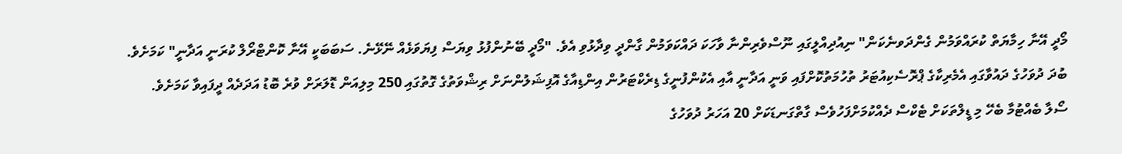މޯދީ އޭނާ ހިމާޔަތް ކުރައްވަމުން ގެންދަވނެކަން" ނިއުދިއްލީގައި ނޫސްވެރިންނާ ވާހަކަ ދައްކަވަމުން ގާންދީ ވިދާޅުވި އެވެ. "މޯދީ ބޭނުންފުޅު ވިޔަސް ފިޔަވަޅެއް ނޭޅޭނެ. ސަބަބަކީ އޭނާ ކޮންޓްރޯލް ކުރަނީ އަދާނީ" ކަމަށެވެ.
ބުދަ ދުވަހުގެ ދައުވާގައި އެމެރިކާގެ ޕްރޮސެކިއުޓަރު ތުހުމަތުކޮށްފައި ވަނީ އަދާނީ އާއި އެކުންފުނީގެ ޑިރެކްޓަރުން އިންޑިއާގެ އޮފިޝަލުންނަށް ރިޝްވަތުގެ ގޮތުގައި 250 މިލިއަން ޑޮލަރަށް ވުރެ ބޮޑު އަދަދެއް ދީފައިވާ ކަމަށެވެ.
ސޯލާ ބެއްޓުމާ ބެހޭ މި ޑީލްތަކަށް ޓެކްސް ދެއްކުމަށްފަހުވެސް ގާތްގަނޑަކަށް 20 އަހަރު ދުވަހުގެ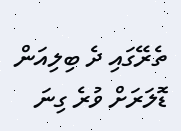ތެރޭގައި ދެ ބިލިއަން ޑޮލަރަށް ވުރެ ގިނަ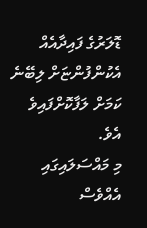ޑޮލަރުގެ ފައިދާއެއް އެކުންފުންޏަށް ލިބޭނެ ކަމަށް ލަފާކޮށްފައިވެ އެވެ.
މި މައްސަލައިގައި އެއްވެސް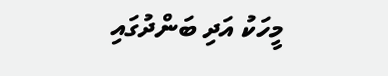މީހަކު އަދި ބަންދުގައި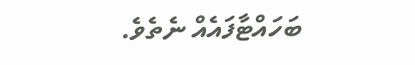ބަހައްޓާފައެއް ނެތެވެ.